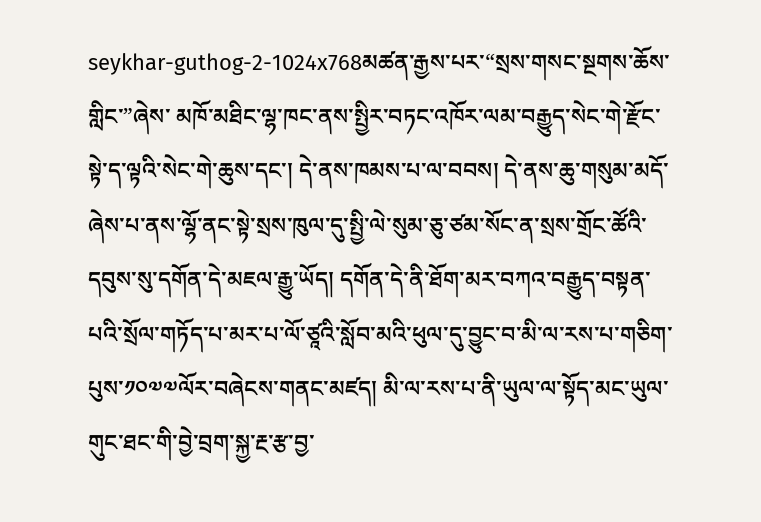seykhar-guthog-2-1024x768མཚན་རྒྱས་པར་“སྲས་གསང་སྔགས་ཆོས་གླིང་”ཞེས་ མཁོ་མཐིང་ལྷ་ཁང་ནས་སྤྱིར་བཏང་འཁོར་ལམ་བརྒྱུད་སེང་གེ་རྫོང་སྟེ་ད་ལྟའི་སེང་གེ་ཆུས་དང་། དེ་ནས་ཁམས་པ་ལ་བབས། དེ་ནས་ཆུ་གསུམ་མདོ་ཞེས་པ་ནས་ལྷོ་ནང་སྟེ་སྲས་ཁུལ་དུ་སྤྱི་ལེ་སུམ་ཅུ་ཙམ་སོང་ན་སྲས་གྲོང་ཚོའི་དབུས་སུ་དགོན་དེ་མཇལ་རྒྱུ་ཡོད། དགོན་དེ་ནི་ཐོག་མར་བཀའ་བརྒྱུད་བསྟན་པའི་སྲོལ་གཏོད་པ་མར་པ་ལོ་ཙཱའི་སློབ་མའི་ཕུལ་དུ་བྱུང་བ་མི་ལ་རས་པ་གཅིག་པུས་༡༠༧༧ལོར་བཞེངས་གནང་མཛད། མི་ལ་རས་པ་ནི་ཡུལ་ལ་སྟོད་མང་ཡུལ་གུང་ཐང་གི་བྱེ་བྲག་སྐྱ་རྔ་རྩ་བྱ་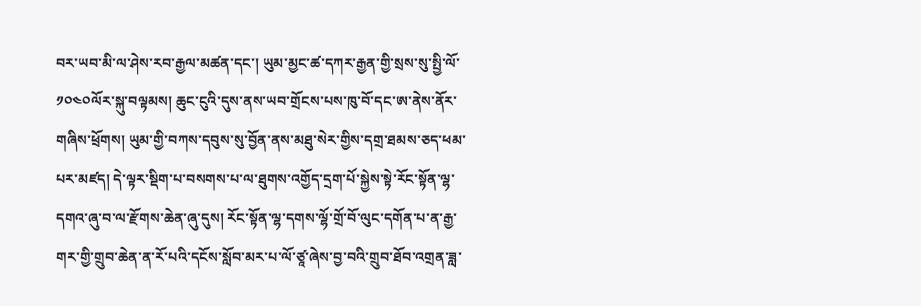བར་ཡབ་མི་ལ་ཤེས་རབ་རྒྱལ་མཚན་དང་། ཡུམ་མྱང་ཚ་དཀར་རྒྱན་གྱི་སྲས་སུ་སྤྱི་ལོ་༡༠༤༠ལོར་སྐུ་བལྟམས། ཆུང་ངུའི་དུས་ནས་ཡབ་གྲོངས་པས་ཁུ་བོ་དང་ཨ་ནེས་ནོར་གཞིས་ཕྲོགས། ཡུམ་གྱི་བཀས་དབུས་སུ་བྱོན་ནས་མཐུ་སེར་གྱིས་དགྲ་ཐམས་ཅད་ཕམ་པར་མཛད། དེ་ལྟར་སྡིག་པ་བསགས་པ་ལ་ཐུགས་འགྱོད་དྲག་པོ་སྐྱེས་སྟེ་རོང་སྟོན་ལྷ་དགའ་ཞུ་བ་ལ་རྫོགས་ཆེན་ཞུ་དུས། རོང་སྟོན་ལྷ་དགས་ལྷོ་གྲོ་བོ་ལུང་དགོན་པ་ན་རྒྱ་གར་གྱི་གྲུབ་ཆེན་ན་རོ་པའི་དངོས་སློབ་མར་པ་ལོ་ཙཱ་ཞེས་བྱ་བའི་གྲུབ་ཐོབ་འགྲན་ཟླ་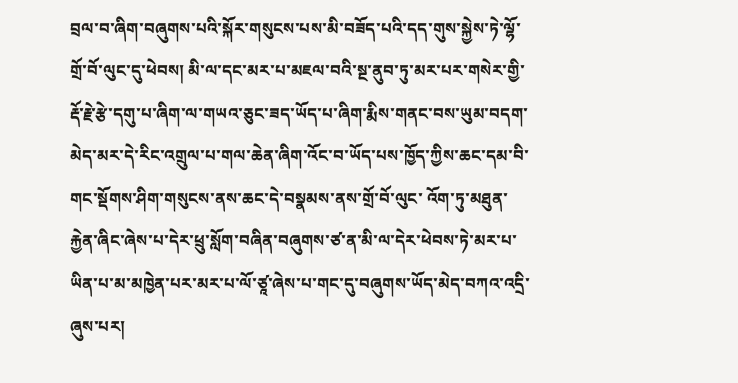བྲལ་བ་ཞིག་བཞུགས་པའི་སྐོར་གསུངས་པས་མི་བཟོད་པའི་དད་གུས་སྐྱེས་ཏེ་ལྷོ་གྲོ་བོ་ལུང་དུ་ཕེབས། མི་ལ་དང་མར་པ་མཇལ་བའི་སྔ་ནུབ་ཏུ་མར་པར་གསེར་གྱི་རྡོ་རྗེ་རྩེ་དགུ་པ་ཞིག་ལ་གཡའ་ཅུང་ཟད་ཡོད་པ་ཞིག་རྨིས་གནང་བས་ཡུམ་བདག་མེད་མར་དེ་རིང་འགྲུལ་པ་གལ་ཆེན་ཞིག་འོང་བ་ཡོད་པས་ཁྱོད་ཀྱིས་ཆང་དམ་བི་གང་སྡོགས་ཤིག་གསུངས་ནས་ཆང་དེ་བསྣམས་ནས་གྲོ་བོ་ལུང་ འོག་ཏུ་མཐུན་རྐྱེན་ཞིང་ཞེས་པ་དེར་ཕྲུ་སློག་བཞིན་བཞུགས་ཙ་ན་མི་ལ་དེར་ཕེབས་ཏེ་མར་པ་ཡིན་པ་མ་མཁྱེན་པར་མར་པ་ལོ་ཙཱ་ཞེས་པ་གང་དུ་བཞུགས་ཡོད་མེད་བཀའ་འདྲི་ཞུས་པར།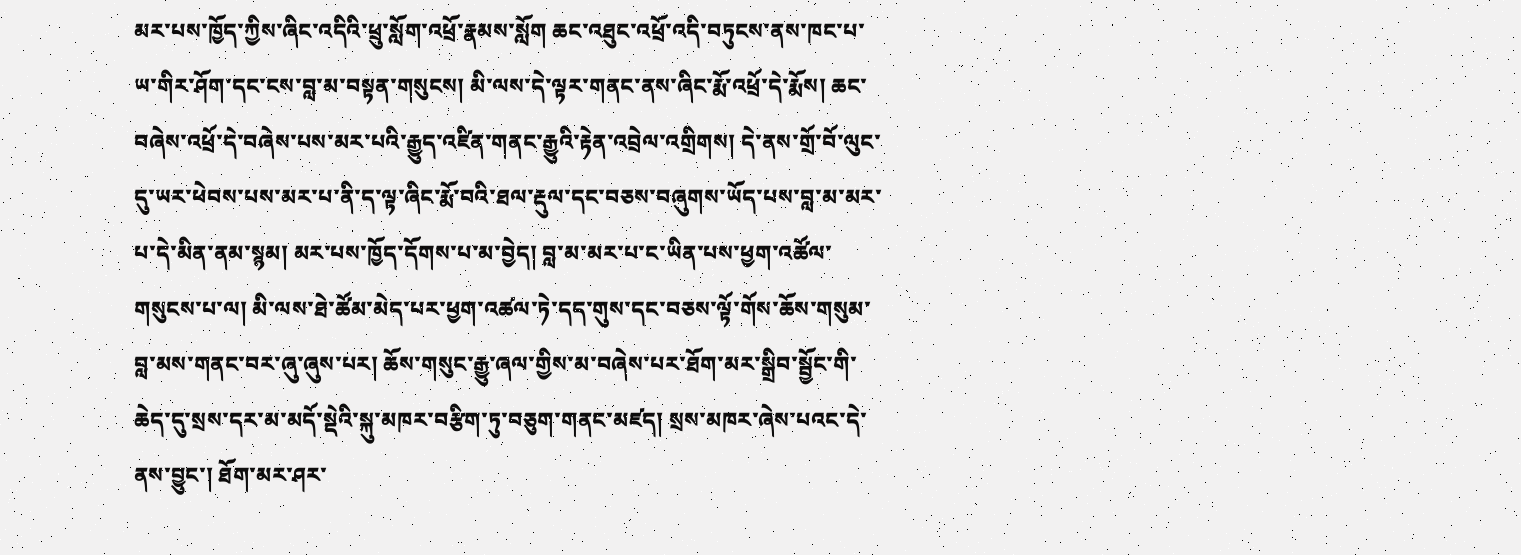མར་པས་ཁྱོད་ཀྱིས་ཞིང་འདིའི་ཕྲུ་སློག་འཕྲོ་རྣམས་སློག ཆང་འཐུང་འཕྲོ་འདི་བཏུངས་ནས་ཁང་པ་ཡ་གིར་ཤོག་དང་ངས་བླ་མ་བསྟན་གསུངས། མི་ལས་དེ་ལྟར་གནང་ནས་ཞིང་རྨོ་འཕྲོ་དེ་རྨོས། ཆང་བཞེས་འཕྲོ་དེ་བཞེས་པས་མར་པའི་རྒྱུད་འཛིན་གནང་རྒྱུའི་རྟེན་འབྲེལ་འགྲིགས། དེ་ནས་གྲོ་བོ་ལུང་དུ་ཡར་ཕེབས་པས་མར་པ་ནི་ད་ལྟ་ཞིང་རྨོ་བའི་ཐལ་རྡུལ་དང་བཅས་བཞུགས་ཡོད་པས་བླ་མ་མར་པ་དེ་མིན་ནམ་སྙམ། མར་པས་ཁྱོད་དོགས་པ་མ་བྱེད། བླ་མ་མར་པ་ང་ཡིན་པས་ཕྱག་འཚོལ་གསུངས་པ་ལ། མི་ལས་ཐེ་ཚོམ་མེད་པར་ཕྱག་འཚལ་ཏེ་དད་གུས་དང་བཅས་ལྟོ་གོས་ཆོས་གསུམ་བླ་མས་གནང་བར་ཞུ་ཞུས་པར། ཆོས་གསུང་རྒྱུ་ཞལ་གྱིས་མ་བཞེས་པར་ཐོག་མར་སྒྲིབ་སྦྱོང་གི་ཆེད་དུ་སྲས་དར་མ་མདོ་སྡེའི་སྐུ་མཁར་བརྩིག་ཏུ་བཅུག་གནང་མཛད། སྲས་མཁར་ཞེས་པའང་དེ་ནས་བྱུང་། ཐོག་མར་ཤར་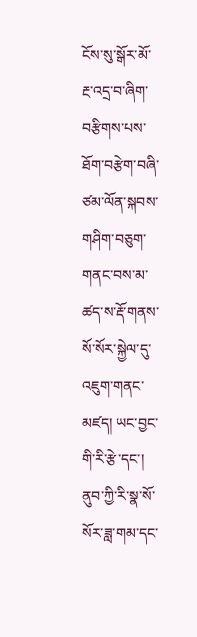ངོས་སུ་སྒོར་མོ་རྔ་འདྲ་བ་ཞིག་བརྩིགས་པས་ཐོག་བརྩེག་བཞི་ཙམ་ལོན་སྐབས་གཤིག་བཅུག་གནང་བས་མ་ཚད་ས་རྡོ་གནས་སོ་སོར་སྐྱེལ་དུ་འཇུག་གནང་མཛད། ཡང་བྱང་གི་རི་རྩེ་དང་། ནུབ་ཀྱི་རི་སྣ་སོ་སོར་ཟླ་གམ་དང་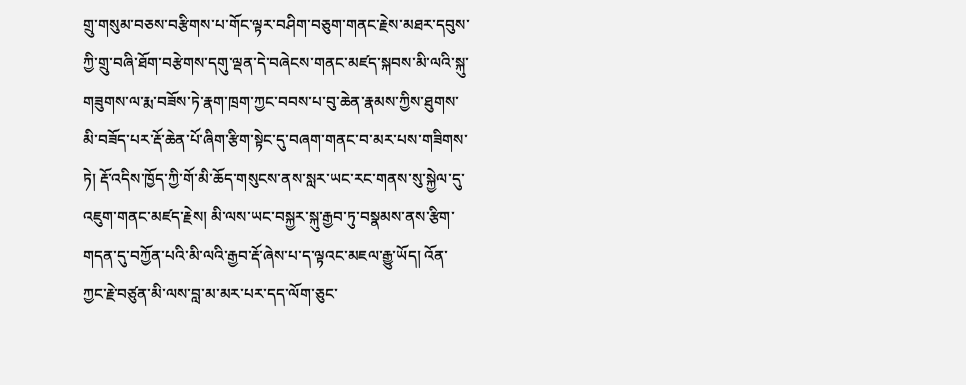གྲུ་གསུམ་བཅས་བརྩིགས་པ་གོང་ལྟར་བཤིག་བཅུག་གནང་རྗེས་མཐར་དབུས་ཀྱི་གྲུ་བཞི་ཐོག་བརྩེགས་དགུ་ལྡན་དེ་བཞེངས་གནང་མཛད་སྐབས་མི་ལའི་སྐུ་གཟུགས་ལ་རྨ་བཟོས་ཏེ་རྣག་ཁྲག་ཀྱང་བབས་པ་བུ་ཆེན་རྣམས་ཀྱིས་ཐུགས་མི་བཟོད་པར་རྡོ་ཆེན་པོ་ཞིག་རྩིག་སྟེང་དུ་བཞག་གནང་བ་མར་པས་གཟིགས་ཏེ། རྡོ་འདིས་ཁྱོད་ཀྱི་གོ་མི་ཆོད་གསུངས་ནས་སླར་ཡང་རང་གནས་སུ་སྐྱེལ་དུ་འཇུག་གནང་མཛད་རྗེས། མི་ལས་ཡང་བསྐྱར་སྐུ་རྒྱབ་ཏུ་བསྣམས་ནས་རྩིག་གདན་དུ་བཀྱོན་པའི་མི་ལའི་རྒྱབ་རྡོ་ཞེས་པ་ད་ལྟའང་མཇལ་རྒྱུ་ཡོད། འོན་ཀྱང་རྗེ་བཙུན་མི་ལས་བླ་མ་མར་པར་དད་ལོག་ཅུང་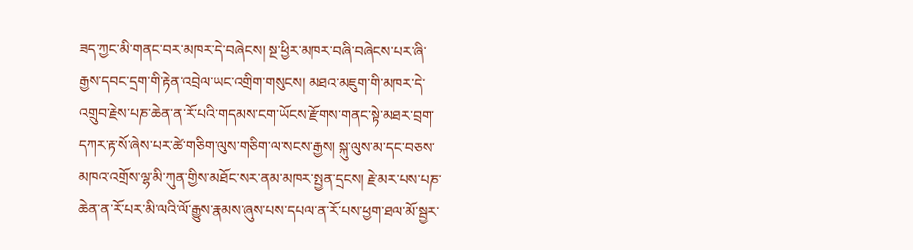ཟད་ཀྱང་མི་གནང་བར་མཁར་དེ་བཞེངས། སྔ་ཕྱིར་མཁར་བཞི་བཞེངས་པར་ཞི་རྒྱས་དབང་དྲག་གི་རྟེན་འབྲེལ་ཡང་འགྲིག་གསུངས། མཐའ་མཇུག་གི་མཁར་དེ་འགྲུབ་རྗེས་པཎ་ཆེན་ན་རོ་པའི་གདམས་ངག་ཡོངས་རྫོགས་གནང་སྟེ་མཐར་བྲག་དཀར་རྟ་སོ་ཞེས་པར་ཚེ་གཅིག་ལུས་གཅིག་ལ་སངས་རྒྱས། སྐུ་ལུས་མ་དང་བཅས་མཁའ་འགྲོས་ལྷ་མི་ཀུན་གྱིས་མཐོང་སར་ནམ་མཁར་སྤྱན་དྲངས། རྗེ་མར་པས་པཎ་ཆེན་ན་རོ་པར་མི་ལའི་ལོ་རྒྱུས་རྣམས་ཞུས་པས་དཔལ་ན་རོ་པས་ཕྱག་ཐལ་མོ་སྦྱར་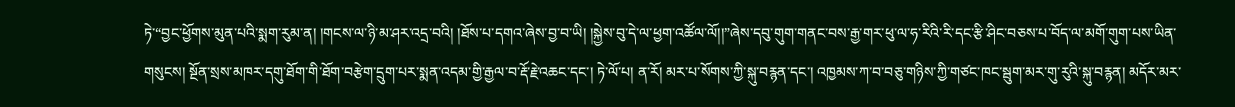ཏེ་“བྱང་ཕྱོགས་མུན་པའི་སྨག་རུམ་ན། །གངས་ལ་ཉི་མ་ཤར་འདྲ་བའི། །ཐོས་པ་དགའ་ཞེས་བྱ་བ་ཡི། །སྐྱེས་བུ་དེ་ལ་ཕྱག་འཚོལ་ལོ།།”ཞེས་དབུ་གུག་གནང་བས་རྒྱ་གར་ཕུ་ལ་ཧ་རིའི་རི་དང་རྩི་ཤིང་བཅས་པ་བོད་ལ་མགོ་གུག་པས་ཡིན་གསུངས། སྔོན་སྲས་མཁར་དགུ་ཐོག་གི་ཐོག་བརྩེག་དྲུག་པར་སྨན་འདམ་གྱི་རྒྱལ་བ་རྡོ་རྗེ་འཆང་དང་། ཏེ་ལོ་པ། ན་རོ། མར་པ་སོགས་ཀྱི་སྐུ་བརྙན་དང་། འཁྱམས་ཀ་བ་བཅུ་གཉིས་ཀྱི་གཙང་ཁང་སྦུག་མར་གུ་རུའི་སྐུ་བརྙན། མདོར་མར་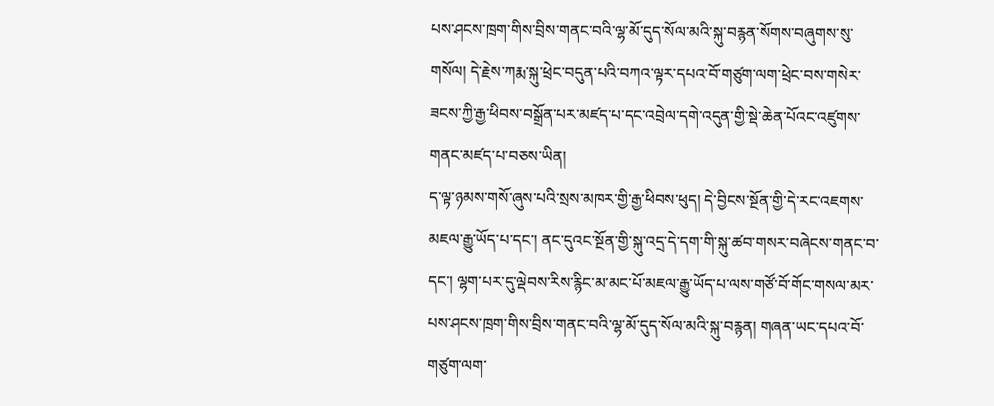པས་ཤངས་ཁྲག་གིས་བྲིས་གནང་བའི་ལྷ་མོ་དུད་སོལ་མའི་སྐུ་བརྙན་སོགས་བཞུགས་སུ་གསོལ། དེ་རྗེས་ཀརྨ་སྐུ་ཕྲེང་བདུན་པའི་བཀའ་ལྟར་དཔའ་བོ་གཙུག་ལག་ཕྲེང་བས་གསེར་ཟངས་ཀྱི་རྒྱ་ཕིབས་བསྒྲོན་པར་མཛད་པ་དང་འབྲེལ་དགེ་འདུན་གྱི་སྡེ་ཆེན་པོའང་འཛུགས་གནང་མཛད་པ་བཅས་ཡིན།
ད་ལྟ་ཉམས་གསོ་ཞུས་པའི་སྲས་མཁར་གྱི་རྒྱ་ཕིབས་ཕུད། དེ་བྱིངས་སྔོན་གྱི་དེ་རང་འཇགས་མཇལ་རྒྱུ་ཡོད་པ་དང་། ནང་དུའང་སྔོན་གྱི་སྐུ་འདྲ་དེ་དག་གི་སྐུ་ཚབ་གསར་བཞེངས་གནང་བ་དང་། ལྷག་པར་དུ་ལྡེབས་རིས་རྙིང་མ་མང་པོ་མཇལ་རྒྱུ་ཡོད་པ་ལས་གཙོ་བོ་གོང་གསལ་མར་པས་ཤངས་ཁྲག་གིས་བྲིས་གནང་བའི་ལྷ་མོ་དུད་སོལ་མའི་སྐུ་བརྙན། གཞན་ཡང་དཔའ་བོ་གཙུག་ལག་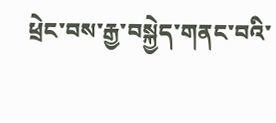ཕྲེང་བས་རྒྱ་བསྐྱེད་གནང་བའི་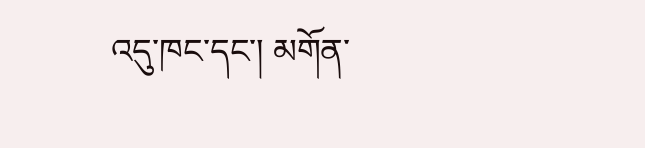འདུ་ཁང་དང་། མགོན་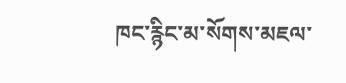ཁང་རྙིང་མ་སོགས་མཇལ་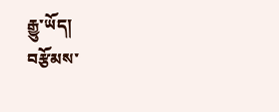རྒྱུ་ཡོད།
བརྩོམས་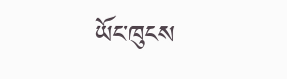ཡོང་ཁུངས